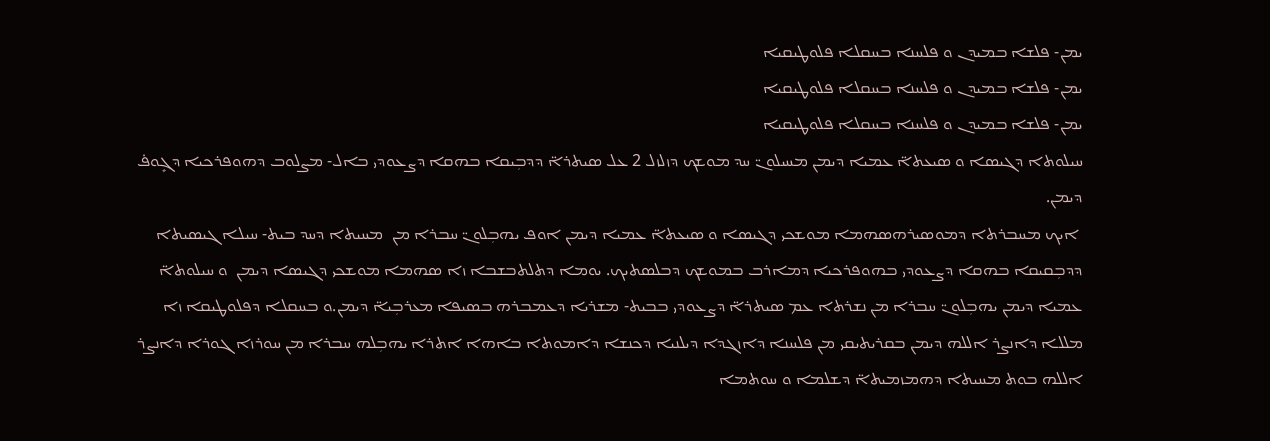ܝܡܢ- ܦܠܫܐ ܒܡܝܕܢ ܘ ܦܠܚܢܐ ܒܚܩܠܐ ܦܠܘܛܝܩܝܐ
ܝܡܢ- ܦܠܫܐ ܒܡܝܕܢ ܘ ܦܠܚܢܐ ܒܚܩܠܐ ܦܠܘܛܝܩܝܐ
ܝܡܢ- ܦܠܫܐ ܒܡܝܕܢ ܘ ܦܠܚܢܐ ܒܚܩܠܐ ܦܠܘܛܝܩܝܐ
ܚܝܠܘܬܐ ܕܓܝܣܐ ܘ ܣܝܥܬܐ̈ ܥܡܝܐ ܕܝܡܢ ܡܚܝܠܘܢ̈ ܚܕ ܡܘܫܟ ܕܙܠܙܠ 2 ܥܠ ܣܝܬܪܐ̈ ܕܕܒܼܝܩܐ ܒܗܩܐ ܕܨܥܘܕܝ ܒܐܠ- ܡܨܠܘܒ ܕܗܘܦܪܟܝܐ ܕܓܻܘܦ̇ ܕܝܡܢ.
 ܐܝܟ ܡܚܒܪܬܐ ܕܡܘܣܝܪܗܣܗܡܐ ܡܘܫܟܝ ܕܓܝܣܐ ܘ ܣܝܥܬܐ̈ ܥܡܝܐ ܕܝܡܢ ܐܘܦ ܝܗܒܼܠܘܢ̈ ܚܒܪܐ ܡܢ  ܡܚܝܬܐ ܕܚܕ ܒܝܬ- ܚܝܠܐ ܓܝܣܝܬܐ ܕܕܒܼܩܝܩܐ ܒܗܩܐ ܕܨܥܘܕܝ ܒܗܘܦܪܟܝܐ ܕܡܐܪܒ ܒܡܘܫܟ ܕܒܠܣܬܝܟ. ܝܘܡܐ ܕܬܠܬܒܫܒܐ ܙܐ ܣܗܡܐ ܡܘܫܟܝ ܕܓܝܣܐ ܕܝܡܢ  ܘ ܚܝܠܘܬܐ̈ ܥܡܝܐ ܕܝܡܢ ܝܗܒܼܠܘܢ̈ ܚܒܪܐ ܡܢ ܢܫܪܬܐ ܥܡ ܣܝܬܪܐ̈ ܕܨܥܘܕܝ ܒܒܝܬ- ܡܫܪܝܐ ܕܥܡܒܪܗ ܒܣܝܦܐ ܡܥܪܒܼܝܐ̈ ܕܝܡܢ.ܘ ܒܚܩܠܐ ܕܦܠܘܛܝܩܐ ܙܐ ܡܠܠܐ ܕܐܢܨܪ ܐܠܠܗ ܕܝܡܢ ܒܩܪܝܬܝܩܝ ܡܢ ܦܠܚܢܐ ܕܐܙܓܕܐ ܕܝܠܢܝܐ ܕܟܢܫܐ ܕܐܡܘܬܐ ܒܐܗܐ ܐܬܪܐ ܝܗܒܼܠܗ ܚܒܪܐ ܡܢ ܚܘܪܙܐ ܓܘܪܐ ܕܐܢܨܪ ܐܠܠܗ ܒܘܬ ܡܚܝܬܐ ܕܗܡܙܡܝܬܐ̈ ܕܫܠܡܐ ܘ ܚܘܬܡܐ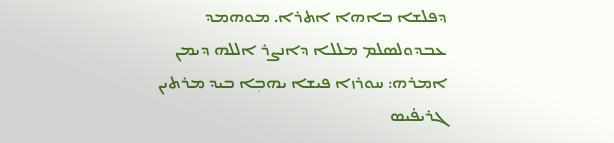ܕܦܠܫܐ ܒܐܗܐ ܐܬܪܐ. ܡܘܗܡܕ ܥܒܕܘܠܣܠܡ ܡܠܠܐ ܕܐܢܨܪ ܐܠܠܗ ܕܝܡܢ ܐܡܪܗ: ܚܘܪܙܐ ܦܝܫܐ ܝܗܒܼܐ ܒܝܕ ܡܪܬܝܢ ܓܪܝܦ̇ܝܣ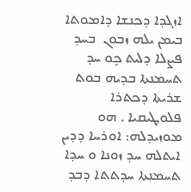ܐܙܓܕܐ ܕܟܢܫܐ ܕܐܡܘܬܐ ܒܝܡܢ ܝܠܗ ܙܒܘܢ  ܒܚܕ ܦܨܠܐ ܕܠܝܬ ܟܻܘ ܚܕ ܬܚܡܢܬܐ ܒܕܝܗ ܒܘܬ ܫܪܝܬܐ ܕܟܬܪܐ ܦܠܘܛܝܩܝܐ . ܗܘ ܡܘܙܝܕܠܗ: ܐܘܪܚܐ ܕܕܝܢ ܐܝܬܠܗ ܚܕ ܙܘܢܐ ܘ ܚܕܐ ܬܚܡܢܬܐ ܚܕܬܬܐ ܕܒܕ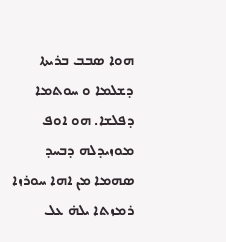ܗܘܐ ܣܒܒ ܒܪܝܬܐ ܕܫܠܡܐ ܘ ܚܘܬܡܐ ܕܦܠܫܐ. ܗܘ ܐܘܦ ܡܘܙܝܕܠܗ ܕܒܚܕ ܣܗܡܐ ܡܢ ܐܗܐ ܚܘܪܙܐ ܪܡܙܬܐ ܝܠܗ̇ ܥܠ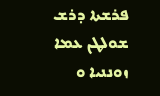ܦܪܫܬܐ ܕܪܫ ܫܘܠܛܢ ܥܡܐ ܙܘܢܢܝܐ ܘ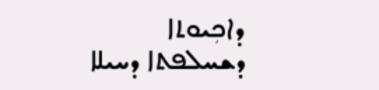ܕܐܟܼܝܘܬܐ ܕܫܚܠܦܬܐ ܕܚܝܠܐ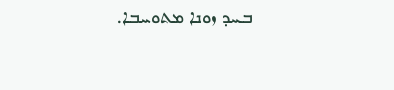ܒܚܕ ܙܘܢܐ ܡܬܘܚܒܐ.